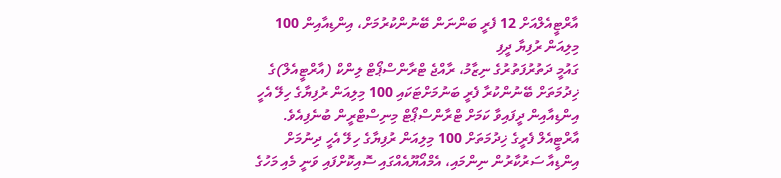އާރްޓީއެލްއަށް 12 ފެރީ ބަންނަން ބޭނުންކުރުމަށް، އިންޑިއާއިން 100 މިލިއަން ރުފިޔާ ދީފި
ގައުމީ ދަތުރުފަތުރުގެ ނިޒާމު، ރާއްޖެ ޓްރާންސްޕޯޓް ލިންކް (އާރްޓީއެލް)ގެ ޚިދުމަތަށް ބޭނުންކުރާ ފެރީ ބަނުމަށްޓަކައި 100 މިލިއަން ރުފިޔާގެ ހިލޭ އެހީ އިންޑިއާއިން ދީފައިވާ ކަމަށް ޓްރާންސްޕޯޓް މިނިސްޓްރީން ބުނެފިއެވެ. އާރްޓީއެލް ފެރީގެ ޚިދުމަތަށް 100 މިލިއަން ރުފިޔާގެ ހިލޭ އެހީ ދިނުމަށް އިންޑިއާ ސަރުކާރުން ނިންމައި، އެމްއޯޔޫއެއްގައި ސޮއިކޮށްފައި ވަނީ މެއި މަހުގެ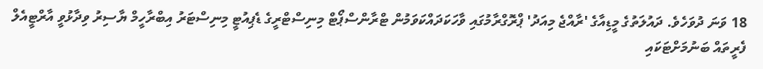18 ވަނަ ދުވަހެވެ. ދައުލަތުގެ މީޑިއާގެ 'ރާއްޖެ މިއަދު' ޕްރޮގްރާމުގައި ވާހަކަދައްކަވަމުން ޓްރާންސްޕޯޓް މިނިސްޓްރީގެ ޑެޕިއުޓީ މިނިސްޓަރު އިބްރާހީމް ޔާސިރު ވިދާޅުވީ އާރްޓީއެލް ފެރީތައް ބަނުމަށްޓަކައި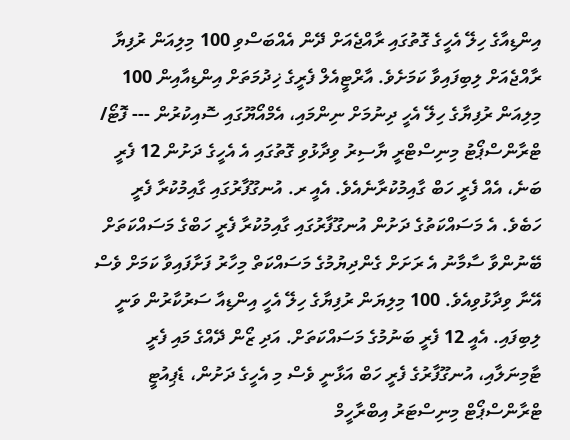އިންޑިއާގެ ހިލޭ އެހީގެ ގޮތުގައި ރާއްޖެއަށް ދޭން އެއްބަސްވި 100 މިލިއަން ރުފިޔާ ރާއްޖެއަށް ލިބިފައިވާ ކަމަށެވެ. އާރްޓީއެލް ފެރީގެ ޚިދުމަތަށް އިންޑިއާއިން 100 މިލިއަން ރުފިޔާގެ ހިލޭ އެހީ ދިނުމަށް ނިންމައި، އެމްއޯޔޫގައި ސޮއިކުރުން --- ފޮޓޯ/ ޓްރާންސްޕޯޓު މިނިސްޓްރީ ޔާސިރު ވިދާޅުވި ގޮތުގައި އެ އެހީގެ ދަށުން 12 ފެރީ ބަނެ، އެއް ފެރީ ހަބް ގާއިމުކުރާނެއެވެ. އެއީ ރ. އުނގޫފާރުގައި ގާއިމުކުރާ ފެރީ ހަބެވެ. އެ މަސައްކަތުގެ ދަށުން އުނގޫފާރުގައި ގާއިމުކުރާ ފެރީ ހަބްގެ މަސައްކަތަށް ބޭނުންވާ ސާމާނު އެ ރަށަށް ގެންދިޔުމުގެ މަސައްކަތް މިހާރު ފަށާފައިވާ ކަމަށް ވެސް އޭނާ ވިދާޅުވިއެވެ. 100 މިލިޔަން ރުފިޔާގެ ހިލޭ އެހީ އިންޑިއާ ސަރުކާރުން ވަނީ ލިބިފައި. އެއީ 12 ފެރީ ބަނުމުގެ މަސައްކަތަށް. އަދި ޒޯން ދޭއްގެ މައި ފެރީ ޓާމިނަލާއި، އުނގޫފާރުގެ ފެރީ ހަބް އަޅާނީ ވެސް މި އެހީގެ ދަށުން، ޑެޕިއުޓީ ޓްރާންސްޕޯޓް މިނިސްޓަރު އިބްރާހީމް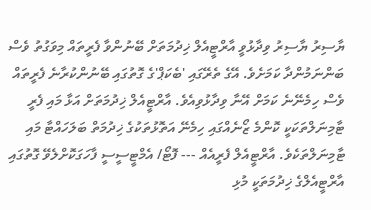ޔާސިރު ޔާސިރު ވިދާޅުވީ އާރްޓީއެލް ޚިދުމަތަށް ބޭނުންވާ ފެރީތައް މިވަގުތު ވެސް ބަންނަމުންދާ ކަމަށެވެ. އޭގެ ތެރޭގައި 'ބެކަޕް'ގެ ގޮތުގައި ބޭނުންކުރާނެ ފެރީތައް ވެސް ހިމެނޭނެ ކަމަށް އޭނާ ވިދާޅުވިއެވެ. އާރްޓީއެލް ޚިދުމަތަށް އަޅާ މައި ފެރީ ޓާމިނަލްތަކަކީ ކޮންމެ ޒޯނެއްގައި ހިމެނޭ އަތޮޅުތަކުގެ ޚިދުމަތް ބަލަހައްޓާ މައި ޓާމިނަލްތަކެވެ. އާރްޓީއެލް ފެރީއެއް --- ފޮޓޯ/ އެމްޓީސީސީ ފާހަގަކޮށްލެވޭ ގޮތުގައި އާރްޓީއެލްގެ ޚިދުމަތަކީ މުޅި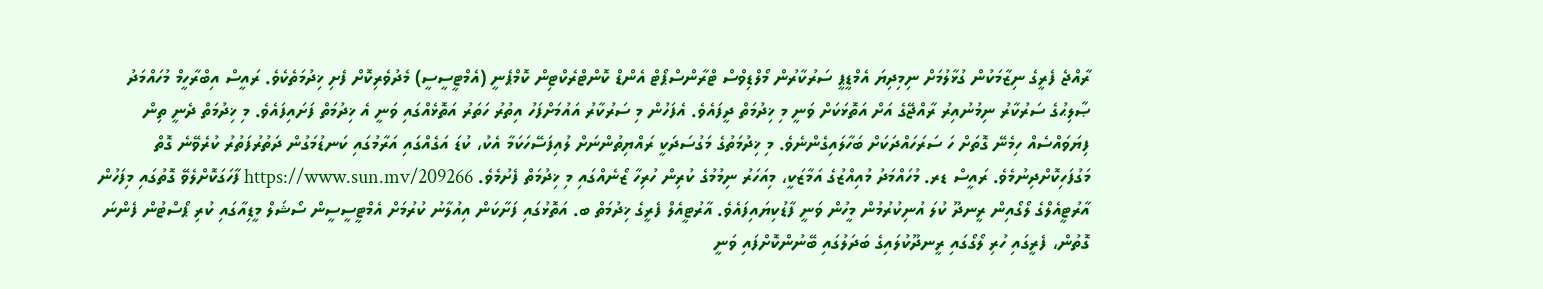ރާއްޖެ ފެރީގެ ނިޒާމަކުން ގުޅާލުމަށް ނިމިދިޔަ އެމްޑީޕީ ސަރުކާރުން މޯލްޑިވްސް ޓްރާންސްޕޯޓް އެންޑް ކޮންޓްރެކްޓިން ކޮމްޕެނީ (އެމްޓީސީސީ) މެދުވެރިކޮށް ފެށި ޚިދުމަތެކެވެ. ރައީސް އިބްރާހީމް މުހައްމަދު ޞާލިޙުގެ ސަރުކާރު ނިމުނުއިރު ރާއްޖޭގެ އަށް އަތޮޅަކަށް ވަނީ މި ޚިދުމަތް ދީފައެވެ. އެފަހުން މި ސަރުކާރު އައުމަށްފަހު އިތުރު ހަތަރު އަތޮޅެއްގައި ވަނީ އެ ޚިދުމަތް ފަށައިފައެވެ. މި ޚިދުމަތް ދެނީ ތިން ފިޔަވައްސެއް ހިމެނޭ ގޮތަށް ހަ ސަރަހައްދަކަށް ބަހާލައިގެންނެވެ. މި ޚިދުމަތުގެ މަގުސަދަކީ ރައްޔިތުންނަށް ލުއިފަސޭހަކަމާ އެކު، ކުޑަ އަގެއްގައި އަރާމުގައި ކަނޑުމަގުން ދަތުރުފަތުރު ކުރެވޭނެ ގޮތް މަގުފަހިކޮށްދިނުމެވެ. ރައީސް ޑރ. މުހައްމަދު މުއިއްޒުގެ އަމާޒަކީ، މިއަހަރު ނިމުމުގެ ކުރިން ހުރިހާ ޒޯނެއްގައި މި ޚިދުމަތް ފެށުމެވެ. https://www.sun.mv/209266 ފާހަގަކޮށްލެވޭ ގޮތުގައި މިފަހުން އާރުޓީއެލްގެ ލޯގޯއިން ރީނދޫ ކުލަ އުނިކުރުމުން މީހުން ވަނީ ފާޑުކިޔައިފައެވެ. އާރުޓީއެލް ފެރީގެ ޚިދުމަތް ބ. އަތޮޅުގައި ފަށާކަން އިއުލާނު ކުރުމަށް އެމްޓީސީސީން ސޯޝަލް މީޑިއާގައި ކުރި ޕޯސްޓުން ފެންނަ ގޮތުން، ފެރީގައި ހުރި ލޯގޯގައި ރީނދޫކުލައިގެ ބަދަލުގައި ބޭނުންކޮށްފައި ވަނީ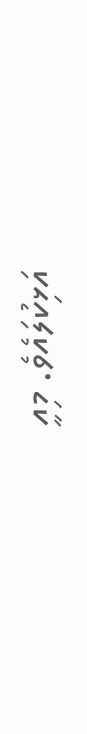އަޅިކުލައެވެ. މިއީ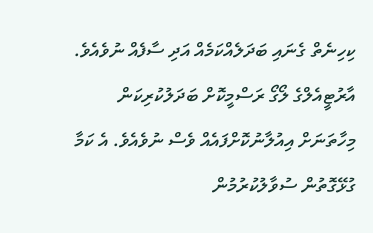ކިހިނެތް ގެނައި ބަދަލެއްކަމެއް އަދި ސާފެއް ނުވެއެވެ. އާރުޓީއެލްގެ ލޯގޯ ރަސްމީކޮށް ބަދަލުކުރިކަން މިހާތަނަށް އިއުލާނުކޮށްފައެއް ވެސް ނުވެއެވެ. އެ ކަމާ ގުޅޭގޮތުން ސުވާލުކުރުމުން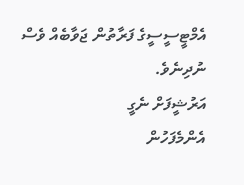އެމްޓީސީސީގެ ފަރާތުން ޖަވާބެއް ވެސް ނުދިނެވެ.
އަރުޝީފަށް ނެގީ
އެންމެފަހުން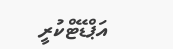އަޕްޑޭޓްކުރީ